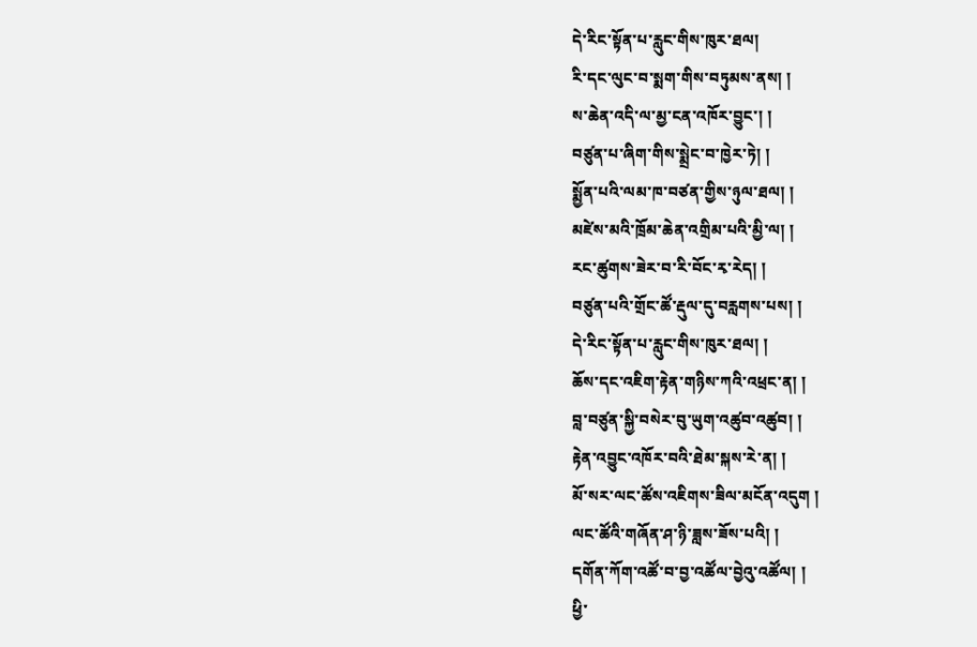དེ་རིང་སྟོན་པ་རླུང་གིས་ཁུར་ཐལ།
རི་དང་ལུང་བ་སྨག་གིས་བཏུམས་ནས། །
ས་ཆེན་འདི་ལ་མྱ་ངན་འཁོར་བྱུང་། །
བཙུན་པ་ཞིག་གིས་སྨྲེང་བ་ཁྱེར་ཏེ། །
སྨྱོན་པའི་ལམ་ཁ་བཙན་གྱིས་ཉུལ་ཐལ། །
མཛེས་མའི་ཁྲོམ་ཆེན་འགྲིམ་པའི་མྱི་ལ། །
རང་ཚུགས་ཟེར་བ་རི་བོང་རྭ་རེད། །
བཙུན་པའི་གྲོང་ཚོ་རྡུལ་དུ་བརླགས་པས། །
དེ་རིང་སྟོན་པ་རླུང་གིས་ཁུར་ཐལ། །
ཆོས་དང་འཇིག་རྟེན་གཉིས་ཀའི་འཕྲང་ན། །
བླ་བཙུན་སྐྱི་བསེར་བུ་ཡུག་འཚུབ་འཚུབ། །
རྟེན་འབྱུང་འཁོར་བའི་ཐེམ་སྐས་རེ་ན། །
མོ་སར་ལང་ཚོས་འཇིགས་ཟིལ་མངོན་འདུག །
ལང་ཚོའི་གཞོན་ཤ་ཉི་ཟླས་ཟོས་པའི། །
དགོན་ཀོག་འཚོ་བ་བྱ་འཚོལ་བྱེའུ་འཚོལ། །
ཕྱི་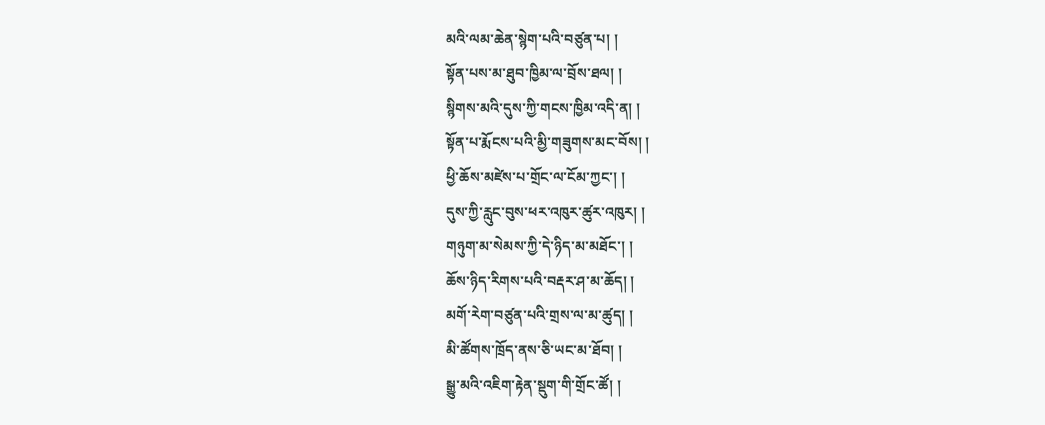མའི་ལམ་ཆེན་སྙེག་པའི་བཙུན་པ། །
སྟོན་པས་མ་ཐུབ་ཁྱིམ་ལ་བྲོས་ཐལ། །
སྙིགས་མའི་དུས་ཀྱི་གངས་ཁྱིམ་འདི་ན། །
སྟོན་པ་རྨོངས་པའི་མྱི་གཟུགས་མང་བོས། །
ཕྱི་ཆོས་མཛེས་པ་གྲོང་ལ་ངོམ་ཀྱང་། །
དུས་ཀྱི་རླུང་བུས་ཕར་འཁུར་ཚུར་འཁུར། །
གཉུག་མ་སེམས་ཀྱི་དེ་ཉིད་མ་མཐོང་། །
ཆོས་ཉིད་རིགས་པའི་བརྡར་ཤ་མ་ཆོད། །
མགོ་རེག་བཙུན་པའི་གྲས་ལ་མ་ཚུད། །
མི་ཚོགས་ཁྲོད་ནས་ཅི་ཡང་མ་ཐོབ། །
སྒྱུ་མའི་འཇིག་རྟེན་སྡུག་གི་གྲོང་ཚོ། །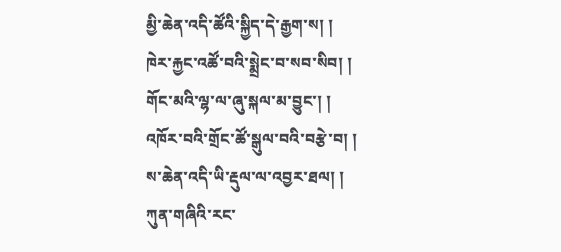མྱི་ཆེན་འདི་ཚོའི་སྐྱིད་དེ་རྒྱག་ས། །
ཁེར་རྐྱང་འཚོ་བའི་སྨྲེང་བ་སབ་སིབ། །
གོང་མའི་ལྷ་ལ་ཞུ་སྐལ་མ་བྱུང་། །
འཁོར་བའི་གྲོང་ཚོ་སྒུལ་བའི་བརྩེ་བ། །
ས་ཆེན་འདི་ཡི་རྡུལ་ལ་འབྱར་ཐལ། །
ཀུན་གཞིའི་རང་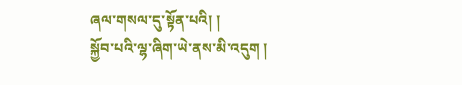ཞལ་གསལ་དུ་སྟོན་པའི། །
སྐྱོབ་པའི་ལྷ་ཞིག་ཡེ་ནས་མི་འདུག །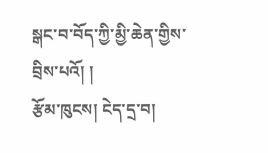སྒང་བ་བོད་ཀྱི་མྱི་ཆེན་གྱིས་བྲིས་པའོ། །
རྩོམ་ཁུངས། ངེད་དྲ་བ།